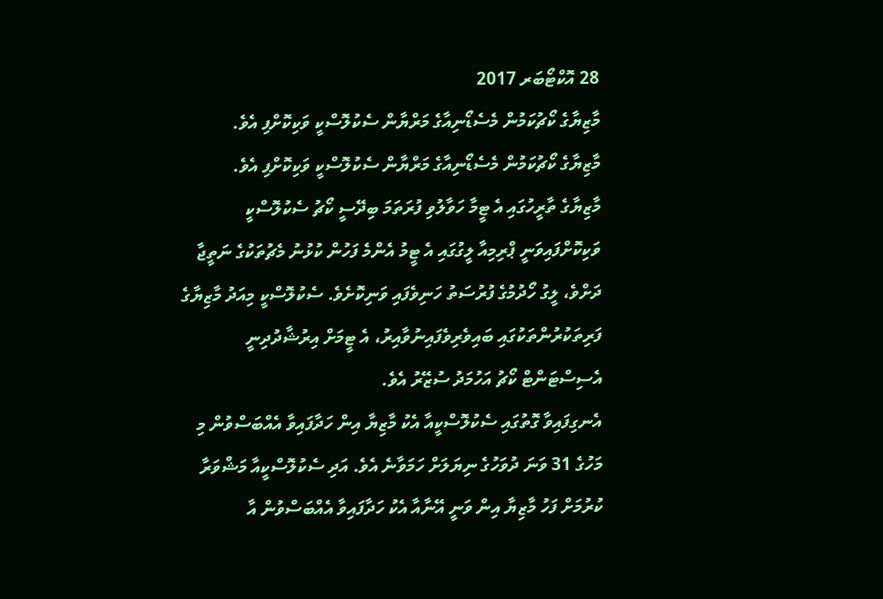28 އޮކްޓޯބަރ 2017
މާޒިޔާގެ ކޯޗުކަމުން މެސެޑޯނިއާގެ މަރްޔާން ސެކުލޮސްކީ ވަކިކޮށްފި އެވެ.
މާޒިޔާގެ ކޯޗުކަމުން މެސެޑޯނިއާގެ މަރްޔާން ސެކުލޮސްކީ ވަކިކޮށްފި އެވެ.
މާޒިޔާގެ ތާރީހުގައި އެ ޓީމާ ހަވާލުވި ފުރަތަމަ ބިދޭސީ ކޯޗު ސެކުލޮސްކީ ވަކިކޮށްފައިވަނީ ޕްރިމިއާ ލީގުގައި އެ ޓީމު އެންމެ ފަހުން ކުޅުނު މެޗުތަކުގެ ނަތީޖާ ދަށްވެ، ލީގު ހޯދުމުގެ ފުރުސަތު ހަނިވެފައި ވަނިކޮށެވެ. ސެކުލޮސްކީ މިއަދު މާޒިޔާގެ ފަރިތަކުރުންތަކުގައި ބައިވެރިވެފައިނުވާއިރު، އެ ޓީމަށް އިރުޝާދުދިނީ އެސިސްޓަންޓް ކޯޗު އަހުމަދު ސުޒޭރު އެވެ.
އެނގިފައިވާ ގޮތުގައި ސެކުލޮސްކީއާ އެކު މާޒިޔާ އިން ހަދާފައިވާ އެއްބަސްވުން މި މަހުގެ 31 ވަނަ ދުވަހުގެ ނިޔަލަށް ހަމަވާނެ އެވެ. އަދި ސެކުލޮސްކީއާ މަޝްވަރާ ކުރުމަށް ފަހު މާޒިޔާ އިން ވަނީ އޭނާއާ އެކު ހަދާފައިވާ އެއްބަސްވުން އާ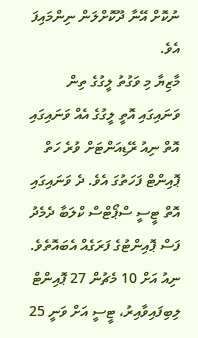ނުކޮށް އޭނާ ދޫކޮށްލަން ނިންމައިފަ އެވެ.
މާޒިޔާ މި ވަގުތު ލީގުގެ ތިން ވަނައިގައި އޮތީ ލީގުގެ އެއް ވަނައިގައި އޮތް ނިއު ރޭޑިއަންޓަށް ވުރެ ހަތް ޕޮއިންޓް ފަހަތުގަ އެވެ. ދެ ވަނައިގައި އޮތް ޓީސީ ސްޕޯޓްސް ކްލަބާ ދެމެދު ފަސް ޕޮއިންޓުގެ ފަރަގެއް އެބައޮތެވެ. ނިއު އަށް 10 މެޗުން 27 ޕޮއިންޓް ލިބިފައިވާއިރު، ޓީސީ އަށް ވަނީ 25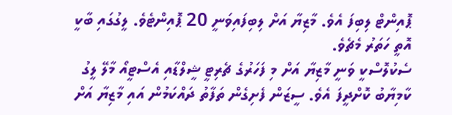ޕޮއިންޓް ލިބިފަ އެވެ. މާޒިޔާ އަށް ލިބިފައިވަނީ 20 ޕޮއިންޓެވެ. ލީގުގައި ބާކީ އޮތީ ހަތަރު މެޗެވެ.
ސެކުލޮސްކީ ވަނީ މާޒިޔާ އަށް މި ފަހަރުގެ ޗެރިޓީ ޝީލްޑާއި އެސްޓީއޯ މާލޭ ލީގު ކާމިޔާބު ކޮށްދީފަ އެވެ. ސީޒަން ފެށިގެން ތަފާތު ދައްކަމުން އައި މާޒިޔާ އަށް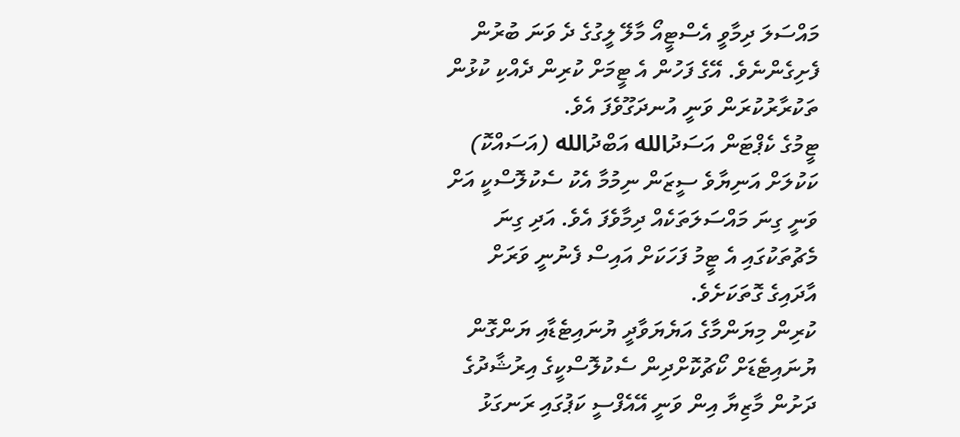މައްސަލަ ދިމާވީ އެސްޓީއޯ މާލޭ ލީގުގެ ދެ ވަނަ ބުރުން ފެށިގެންނެވެ. އޭގެ ފަހުން އެ ޓީމަށް ކުރިން ދެއްކި ކުޅުން ތަކުރާރުކުރަން ވަނީ އުނދަގޫވެފަ އެވެ.
ޓީމުގެ ކެޕްޓަން އަސަދުالله އަބްދުالله (އަސައްކޮ) ކަކުލަށް އަނިޔާވެ ސީޒަން ނިމުމާ އެކު ސެކުލޮސްކީ އަށް ވަނީ ގިނަ މައްސަލަތަކެއް ދިމާވެފަ އެވެ. އަދި ގިނަ މެޗުތަކުގައި އެ ޓީމު ފަހަކަށް އައިސް ފެނުނީ ވަރަށް އާދައިގެ ގޮތަކަށެވެ.
ކުރިން މިޔަންމާގެ އަޔެޔަވާދީ ޔުނައިޓެޑާއި ޔަންގޮން ޔުނައިޓެޑަށް ކޯޗުކޮށްދިން ސެކުލޮސްކީގެ އިރުޝާދުގެ ދަށުން މާޒިޔާ އިން ވަނީ އޭއެފްސީ ކަޕުގައި ރަނގަޅު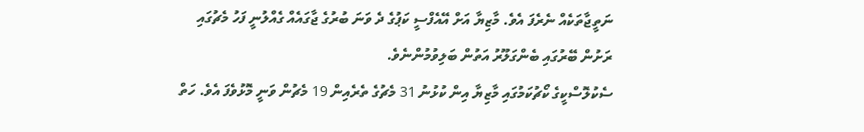ނަތީޖާތަކެއް ނެރެފަ އެވެ. މާޒިޔާ އަށް އޭއެފްސީ ކަޕުގެ ދެ ވަނަ ބުރުގެ ޖާގައެއް ގެއްލުނީ ފަހު މެޗުގައި ރަށުން ބޭރުގައި ބެންގަލޫރު އަތުން ބަލިވުމުންނެވެ.
ސެކުލޮސްކީގެ ކޯޗުކަމުގައި މާޒިޔާ އިން ކުޅުނު 31 މެޗުގެ ތެރެއިން 19 މެޗުން ވަނީ މޮޅުވެފަ އެވެ. ހަތް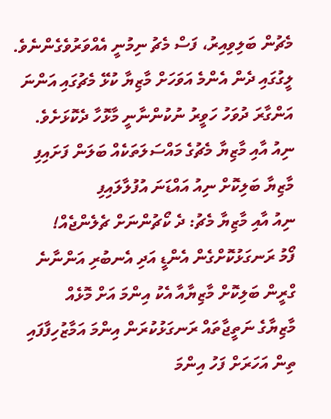މެޗުން ބަލިވިއިރު، ފަސް މެޗު ނިމުނީ އެއްވަރުވެގެންނެވެ.
ލީގުގައި ދެން އެންމެ އަވަހަށް މާޒިޔާ ކުޅޭ މެޗުގައި އަންނަ އަންގާރަ ދުވަހު ހަވީރު ނުކުންނާނީ މާޅޮހާ ދެކޮޅަށެވެ.
ނިއު އާއި މާޒިޔާ މެޗުގެ މައްސަލަތަކެއް ބަލަން ފަށައިފި
މާޒިޔާ ބަލިކޮށް ނިއު އައްޑަނަ އުފުލާލައިފި
ނިއު އާއި މާޒިޔާ މެޗު: ދެ ކޯޗުންނަށް ޗެލެންޖެއް!
ފޯމު ރަނގަޅުކޮށްގެން އެންޑީ އަދި އެނބުރި އަންނާނެ
ގްރީން ބަލިކޮށް މާޒިޔާއާ އެކު އިންމަ އަށް މޮޅެއް
މާޒިޔާގެ ނަތީޖާތައް ރަނގަޅުކުރަން އިންމަ އަމާޒުހިފާފައި
ތިން އަހަރަށް ފަހު އިންމަ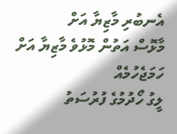އެނބުރި މާޒިޔާ އަށް
މާޅޮސް އަތުން މޮޅުވެ މާޒިޔާ އަށް ހަމަޖެހުމެއް
ލީގު ހޯދުމުގެ ފުރުސަތު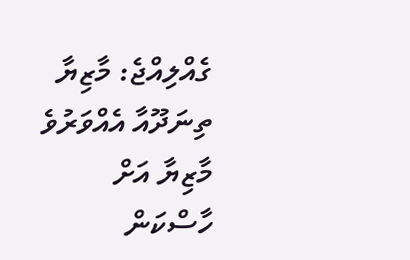ގެއްލިއްޖެ: މާޒިޔާ
ތިނަދޫއާ އެއްވަރުވެ މާޒިޔާ އަށް ހާސްކަން